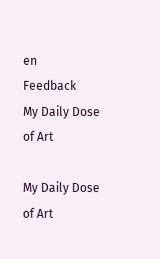en
Feedback
My Daily Dose of Art

My Daily Dose of Art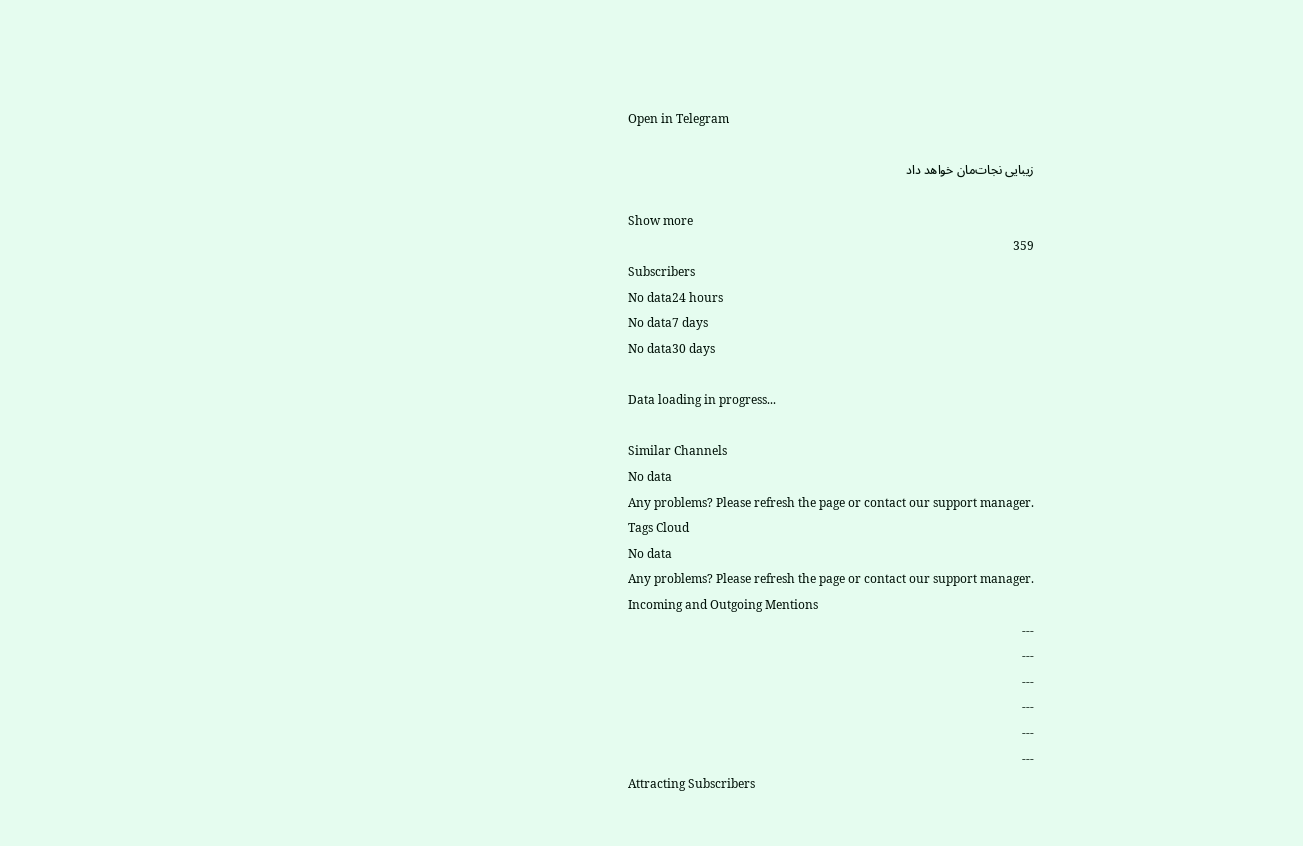Open in Telegram

زیبایی نجات‌مان خواهد داد

Show more
359
Subscribers
No data24 hours
No data7 days
No data30 days

Data loading in progress...

Similar Channels
No data
Any problems? Please refresh the page or contact our support manager.
Tags Cloud
No data
Any problems? Please refresh the page or contact our support manager.
Incoming and Outgoing Mentions
---
---
---
---
---
---
Attracting Subscribers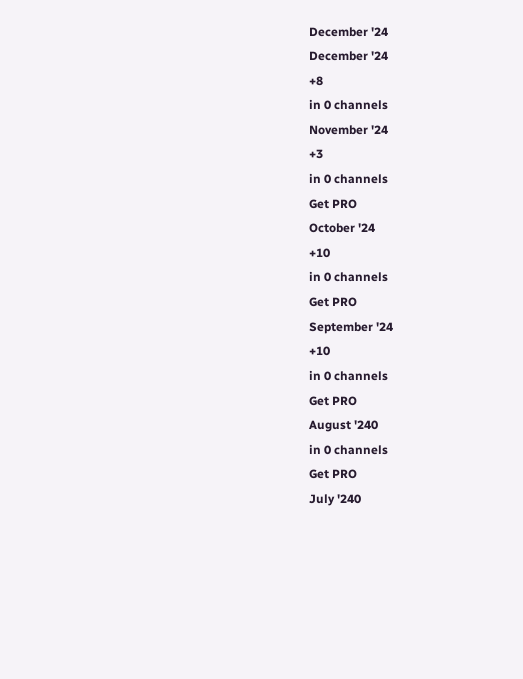December '24
December '24
+8
in 0 channels
November '24
+3
in 0 channels
Get PRO
October '24
+10
in 0 channels
Get PRO
September '24
+10
in 0 channels
Get PRO
August '240
in 0 channels
Get PRO
July '240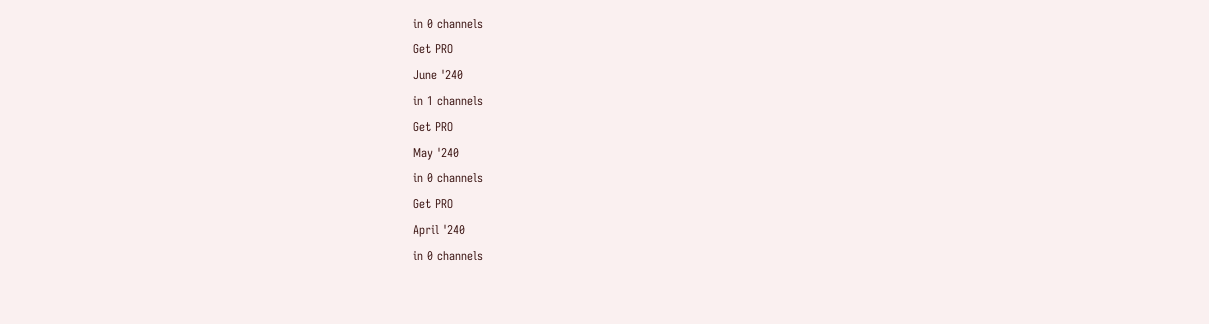in 0 channels
Get PRO
June '240
in 1 channels
Get PRO
May '240
in 0 channels
Get PRO
April '240
in 0 channels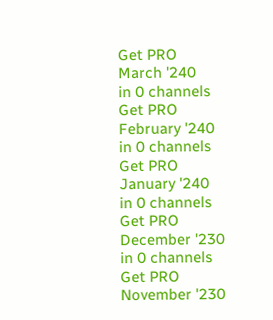Get PRO
March '240
in 0 channels
Get PRO
February '240
in 0 channels
Get PRO
January '240
in 0 channels
Get PRO
December '230
in 0 channels
Get PRO
November '230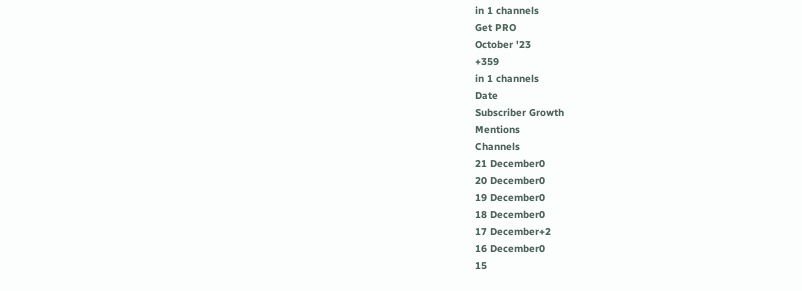in 1 channels
Get PRO
October '23
+359
in 1 channels
Date
Subscriber Growth
Mentions
Channels
21 December0
20 December0
19 December0
18 December0
17 December+2
16 December0
15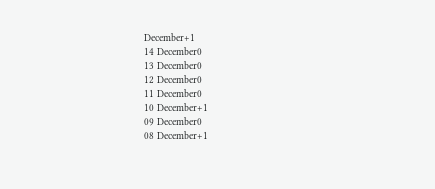December+1
14 December0
13 December0
12 December0
11 December0
10 December+1
09 December0
08 December+1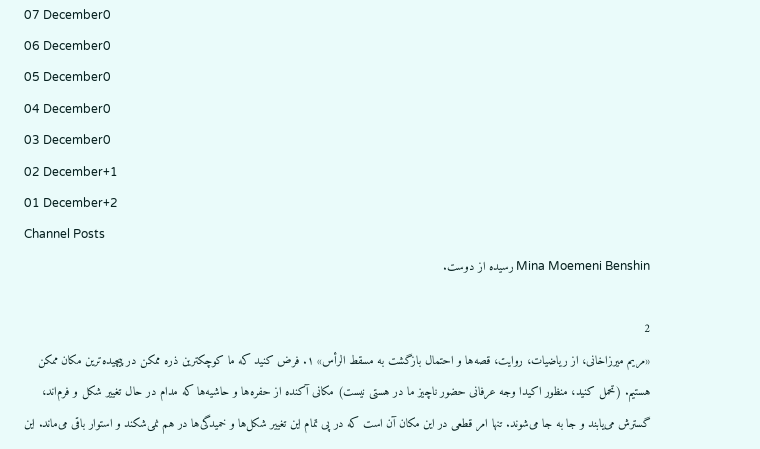07 December0
06 December0
05 December0
04 December0
03 December0
02 December+1
01 December+2
Channel Posts
Mina Moemeni Benshin رسیده از دوست.

2
«مریم میرزاخانی، از ریاضیات، روایت، قصه‌ها و احتمال بازگشت به مسقط الرأس» ۱. فرض کنید که ما کوچکترین ذره ممکن در پیچیده‌ترین مکان ممکن هستیم. (تحمل کنید، منظور اکیدا وجه عرفانی حضور ناچیز ما در هستی نیست) مکانی آکنده از حفره‌ها و حاشیه‌ها که مدام در حال تغییر شکل و فرم‌اند، گسترش می‌یابند و جا به جا می‌شوند. تنها امر قطعی در این مکان آن است که در پی تمام این تغییر شکل‌ها و خمیدگی‌ها در هم نمی‌شکند و استوار باقی می‌ماند. این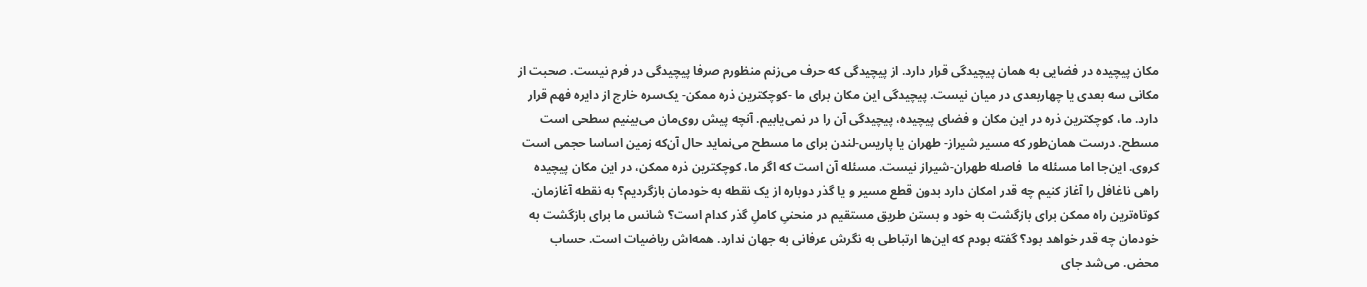مکان پیچیده در فضایی به همان پیچیدگی قرار دارد. از پیچیدگی که حرف می‌زنم منظورم صرفا پیچیدگی در فرم نیست. صحبت از مکانی سه بعدی یا چهاربعدی در میان نیست. پیچیدگی این مکان برای ما -کوچکترین ذره ممکن- یک‌سره خارج از دایره فهم قرار دارد. ما، کوچکترین ذره در این مکان و فضای پیچیده، پیچیدگی آن را در نمی‌یابیم. آنچه پیش روی‌مان می‌بینیم سطحی است مسطح. درست همان‌طور که مسیر شیراز- طهران یا پاریس-لندن برای ما مسطح می‌نماید حال آن‌که زمین اساسا حجمی است کروی. این‌جا اما مسئله ما  فاصله طهران-شیراز نیست. مسئله آن است که اگر ما، کوچکترین ذره ممکن، در این مکان پیچیده راهی ناغافل را آغاز کنیم چه قدر امکان دارد بدون قطع مسیر و یا گذر دوباره از یک نقطه به خودمان بازگردیم؟ به نقطه آغازمان. کوتاه‌ترین راه ممکن برای بازگشت به خود و بستن طریق مستقیم در منحنیِ کاملِ گذر کدام است؟ شانس ما برای بازگشت به خودمان چه قدر خواهد بود؟ گفته بودم که این‌ها ارتباطی به نگرش عرفانی به جهان ندارد. همه‌اش ریاضیات است. حساب محض. می‌شد جای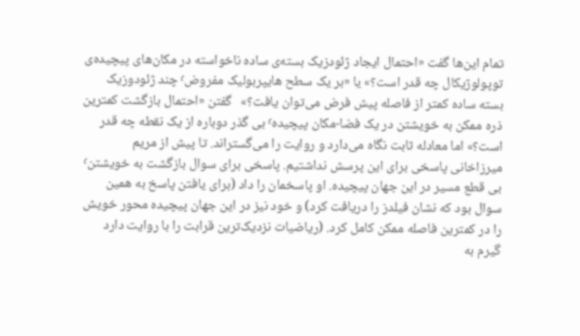تمام این‌ها گفت «احتمال ایجاد ژئودزیک بسته‌ی ساده ناخواسته در مکان‌های پیچیده‌ی توپولوژیکال چه قدر است؟» یا «بر یک سطح هایپربولیک مفروض٬ چند ژئودوزیک بسته ساده کمتر از فاصله پیش فرض می‌توان یافت؟»   گفتن «احتمال بازگشت کمترین ذره ممکن به خویشتن در یک فضا‌-مکان پیچیده٬ بی گذر دوباره از یک نقطه چه قدر است؟» اما معادله ثابت نگاه می‌دارد و روایت را می‌گستراند. تا پیش از مریم میرزاخانی پاسخی برای این پرسش نداشتیم. پاسخی برای سوال بازگشت به خویشتن٬ بی قطع مسیر در این جهان پیچیده. او پاسخمان را داد (برای یافتن پاسخ به همین سوال بود که نشان فیلدز را دریافت کرد) و خود نیز در این جهان پیچیده محور خویش را در کمترین فاصله ممکن کامل کرد. (ریاضیات نزدیک‌ترین قرابت را با روایت دارد گیرم به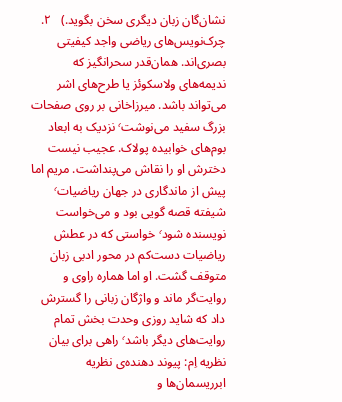نشان‌گان زبان دیگری سخن بگوید.)   ۲. چرک‌نویس‌های ریاضی واجد کیفیتی بصری‌اند. همان‌قدر سحرانگیز که ندیمه‌های ولاسکوئز یا طرح‌های اشر می‌تواند باشد. میرزاخانی بر روی صفحات بزرگ سفید می‌‌نوشت٬ نزدیک به ابعاد بوم‌های خوابیده پولاک. عجیب نیست دخترش او را نقاش می‌پنداشت. مریم اما پیش از ماندگاری در جهان ریاضیات٬ شیفته قصه گویی بود و می‌خواست نویسنده شود٬ خواستی که در عطش ریاضیات دست‌کم در محور ادبی زبان متوقف گشت. او اما هماره راوی و روایت‌گر ماند و واژگان زبانی را گسترش داد که شاید روزی وحدت بخش تمام روایت‌های دیگر باشد٬ راهی برای بیان نظریه اِم: پیوند دهنده‌ی نظریه ابرریسمان‌ها و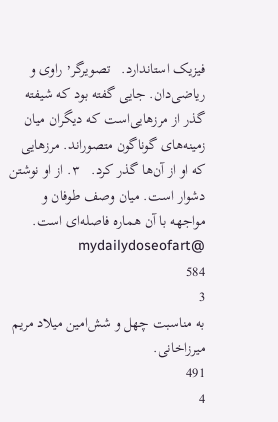فیزیک استاندارد.   تصویر‌گر٬ راوی و ریاضی‌دان. جایی گفته بود که شیفته گذر از مرزهایی‌است که دیگران میان زمینه‌های گوناگون متصوراند. مرزهایی که او از آن‌ها گذر کرد.   ۳. از او نوشتن دشوار است. میان وصف طوفان و مواجهه با آن هماره فاصله‌ای است. @mydailydoseofart
584
3
به مناسبت چهل و شش‌امین میلاد مریم میرزاخانی.
491
4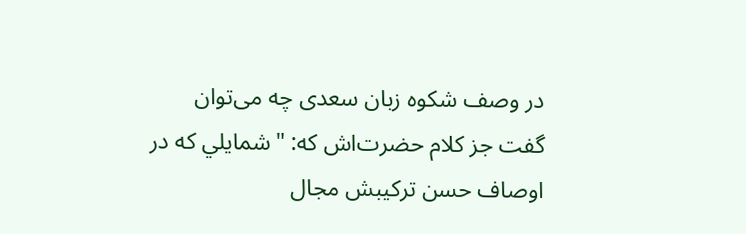در وصف شکوه زبان سعدی چه می‌توان گفت جز کلام حضرت‌اش که: "شمايلي که در اوصاف حسن ترکيبش مجال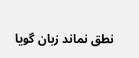نطق نماند زبان گويا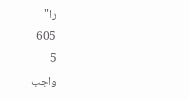را"
605
5
واجب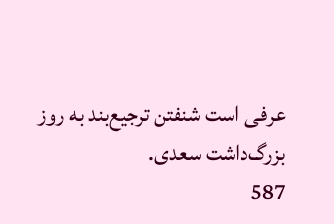عرفی است شنفتن ترجیع‌بند به روز بزرگ‌داشت سعدی.
587